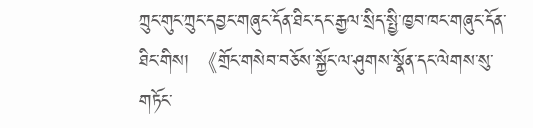ཀྲུང་གུང་ཀྲུང་དབྱང་གཞུང་དོན་ཐིང་དང་རྒྱལ་སྲིད་སྤྱི་ཁྱབ་ཁང་གཞུང་དོན་ཐིང་གིས། 《གྲོང་གསེབ་བཅོས་སྐྱོང་ལ་ཤུགས་སྣོན་དང་ལེགས་སུ་གཏོང་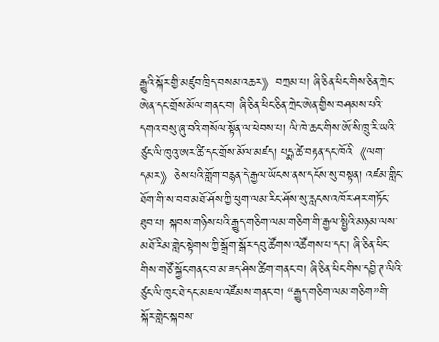རྒྱུའི་སྐོར་གྱི་མཛུབ་ཁྲིད་བསམ་འཆར》བཀྲམ་པ། ཞི་ཅིན་ཕིང་གིས་ཅིན་ཀྲེང་ཨེན་དང་གྲོས་མོལ་གནང་བ། ཞི་ཅིན་ཕིང་ཅིན་ཀྲེང་ཨེན་གྱིས་བཤམས་པའི་དགའ་བསུ་ཞུ་བའི་གསོལ་སྟོན་ལ་ཕེབས་པ། ལི་ཁེ་ཆང་གིས་ཨོ་སི་ཁྲུ་རི་ཡའི་ཙུང་ལི་ཁུའུ་ཨར་ཚི་དང་གྲོས་མོལ་མཛད། པདྨ་ཚེ་བརྟན་དང་ཁོའི《ལག་དམར》ཅེས་པའི་གློག་བརྙན་དེ་རྒྱལ་ཡོངས་ནས་དངོས་སུ་བསྟན། འཛམ་གླིང་ཐོག་གི་ས་བབ་མཐོ་ཤོས་ཀྱི་ཕུག་ལམ་རིང་ཤོས་སུ་རླངས་འཁོར་ཤར་གཏོང་ཐུབ་པ། སྐབས་གཉིས་པའི་རྒྱུད་གཅིག་ལམ་གཅིག་གི་རྒྱལ་སྤྱིའི་མཉམ་ལས་མཐོ་རིམ་གླེང་སྟེགས་ཀྱི་སྒྲོག་སྒོར་དབུ་ཚོགས་འཚོགས་པ་དང་། ཞི་ཅིན་ཕིང་གིས་གཙོ་སྐྱོང་གནང་བ་མ་ཟད་ཤིས་ཚིག་གནང་བ། ཞི་ཅིན་ཕིང་གིས་དབྱི་ཊ་ལིའི་ཙུང་ལི་ཁུང་ཐེ་དང་མཇལ་འཛོམས་གནང་བ། “རྒྱུད་གཅིག་ལམ་གཅིག”གི་སྐོར་གླེང་སྐབས་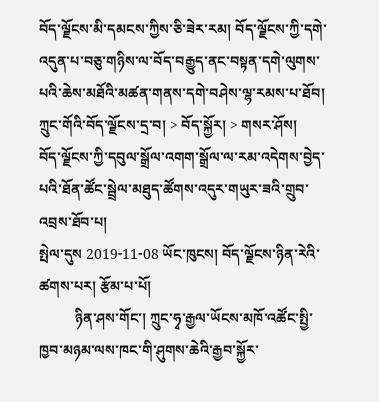བོད་ལྗོངས་མི་དམངས་ཀྱིས་ཅི་ཟེར་རམ། བོད་ལྗོངས་ཀྱི་དགེ་འདུན་པ་བཅུ་གཉིས་ལ་བོད་བརྒྱུད་ནང་བསྟན་དགེ་ལུགས་པའི་ཆེས་མཐོའི་མཚན་གནས་དགེ་བཤེས་ལྷ་རམས་པ་ཐོབ།
ཀྲུང་གོའི་བོད་ལྗོངས་དྲ་བ། > བོད་སྐྱོར། > གསར་ཤོས།
བོད་ལྗོངས་ཀྱི་དབུལ་སྒྲོལ་འགག་སྒྲོལ་ལ་རམ་འདེགས་བྱེད་པའི་ཐོན་ཚོང་སྦྲེལ་མཐུད་ཚོགས་འདུར་གཡུར་ཟའི་གྲུབ་འབྲས་ཐོབ་པ།
སྤེལ་དུས 2019-11-08 ཡོང་ཁུངས། བོད་ལྗོངས་ཉིན་རེའི་ཚགས་པར། རྩོམ་པ་པོ།
          ཉིན་ཤས་གོང་། ཀྲུང་ཧྭ་རྒྱལ་ཡོངས་མཁོ་འཚོང་སྤྱི་ཁྱབ་མཉམ་ལས་ཁང་གི་ཤུགས་ཆེའི་རྒྱབ་སྐྱོར་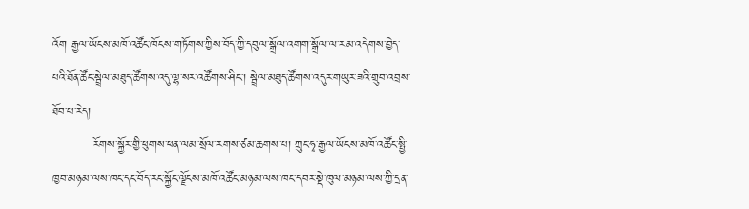འོག རྒྱལ་ཡོངས་མཁོ་འཚོང་ཁོངས་གཏོགས་ཀྱིས་བོད་ཀྱི་དབུལ་སྒྲོལ་འགག་སྒྲོལ་ལ་རམ་འདེགས་བྱེད་པའི་ཐོན་ཚོང་སྦྲེལ་མཐུད་ཚོགས་འདུ་ལྷ་སར་འཚོགས་ཤིང་། སྦྲེལ་མཐུད་ཚོགས་འདུར་གཡུར་ཟའི་གྲུབ་འབྲས་ཐོབ་པ་རེད།
          རོགས་སྐྱོར་གྱི་ཕུགས་ཕན་ལམ་སྲོལ་རགས་ཙམ་ཆགས་པ། ཀྲུང་ཧྭ་རྒྱལ་ཡོངས་མཁོ་འཚོང་སྤྱི་ཁྱབ་མཉམ་ལས་ཁང་དང་བོད་རང་སྐྱོང་ལྗོངས་མཁོ་འཚོང་མཉམ་ལས་ཁང་དབར་སྡེ་ཁུལ་མཉམ་ལས་ཀྱི་དྲན་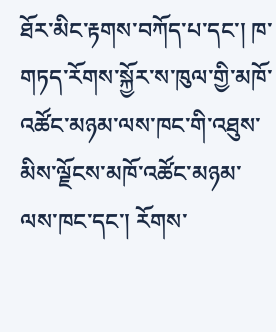ཐོར་མིང་རྟགས་བཀོད་པ་དང་། ཁ་གཏད་རོགས་སྐྱོར་ས་ཁུལ་གྱི་མཁོ་འཚོང་མཉམ་ལས་ཁང་གི་འཐུས་མིས་ལྗོངས་མཁོ་འཚོང་མཉམ་ལས་ཁང་དང་། རོགས་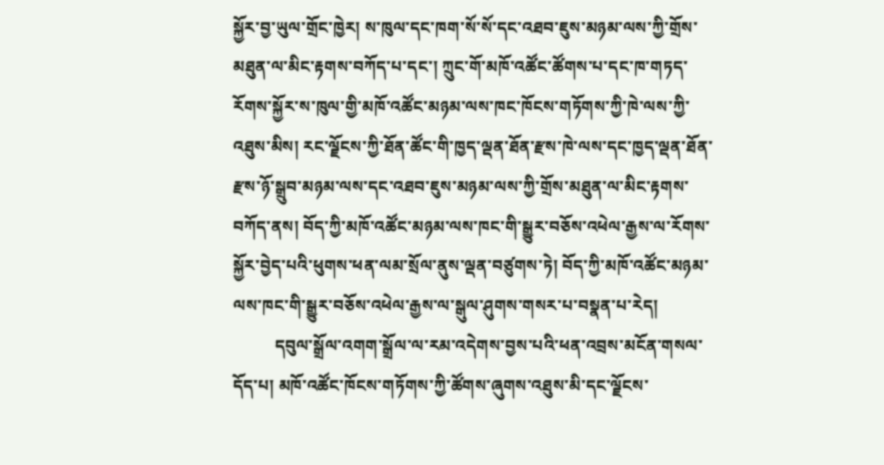སྐྱོར་བྱ་ཡུལ་གྲོང་ཁྱེར། ས་ཁུལ་དང་ཁག་སོ་སོ་དང་འཐབ་ཇུས་མཉམ་ལས་ཀྱི་གྲོས་མཐུན་ལ་མིང་རྟགས་བཀོད་པ་དང་། ཀྲུང་གོ་མཁོ་འཚོང་ཚོགས་པ་དང་ཁ་གཏད་རོགས་སྐྱོར་ས་ཁུལ་གྱི་མཁོ་འཚོང་མཉམ་ལས་ཁང་ཁོངས་གཏོགས་ཀྱི་ཁེ་ལས་ཀྱི་འཐུས་མིས། རང་ལྗོངས་ཀྱི་ཐོན་ཚོང་གི་ཁྱད་ལྡན་ཐོན་རྫས་ཁེ་ལས་དང་ཁྱད་ལྡན་ཐོན་རྫས་ཉོ་སྒྲུབ་མཉམ་ལས་དང་འཐབ་ཇུས་མཉམ་ལས་ཀྱི་གྲོས་མཐུན་ལ་མིང་རྟགས་བཀོད་ནས། བོད་ཀྱི་མཁོ་འཚོང་མཉམ་ལས་ཁང་གི་སྒྱུར་བཅོས་འཕེལ་རྒྱས་ལ་རོགས་སྐྱོར་བྱེད་པའི་ཕུགས་ཕན་ལམ་སྲོལ་ནུས་ལྡན་བཙུགས་ཏེ། བོད་ཀྱི་མཁོ་འཚོང་མཉམ་ལས་ཁང་གི་སྒྱུར་བཅོས་འཕེལ་རྒྱས་ལ་སྒུལ་ཤུགས་གསར་པ་བསྣན་པ་རེད།
          དབུལ་སྒྲོལ་འགག་སྒྲོལ་ལ་རམ་འདེགས་བྱས་པའི་ཕན་འབྲས་མངོན་གསལ་དོད་པ། མཁོ་འཚོང་ཁོངས་གཏོགས་ཀྱི་ཚོགས་ཞུགས་འཐུས་མི་དང་ལྗོངས་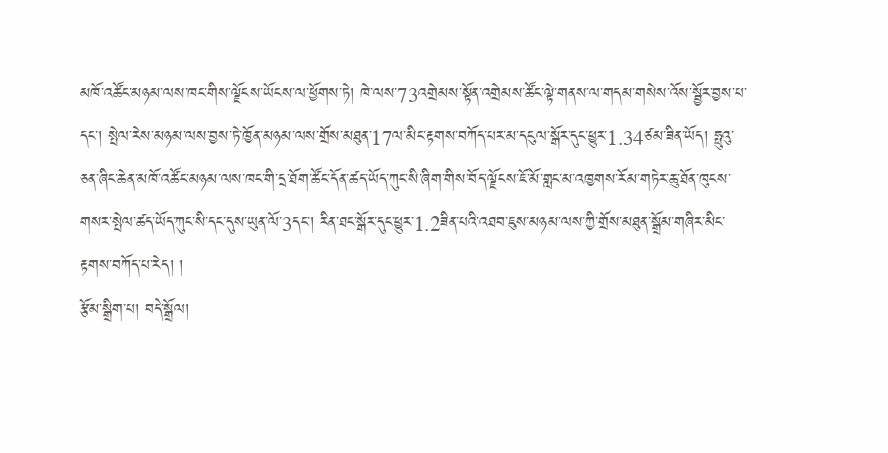མཁོ་འཚོང་མཉམ་ལས་ཁང་གིས་ལྗོངས་ཡོངས་ལ་ཕྱོགས་ཏེ། ཁེ་ལས་73འགྲེམས་སྟོན་འགྲེམས་ཚོང་ལྟེ་གནས་ལ་གདམ་གསེས་འོས་སྦྱོར་བྱས་པ་དང་། སྤེལ་རེས་མཉམ་ལས་བྱས་ཏེ་ཁྱོན་མཉམ་ལས་གྲོས་མཐུན་17ལ་མིང་རྟགས་བཀོད་པར་མ་དངུལ་སྒོར་དུང་ཕྱུར་1.34ཙམ་ཟིན་ཡོད། ཧྥུའུ་ཅན་ཞིང་ཆེན་མཁོ་འཚོང་མཉམ་ལས་ཁང་གི་དྲ་ཐོག་ཚོང་དོན་ཚད་ཡོད་ཀུང་སི་ཞིག་གིས་བོད་ལྗོངས་ཇོ་མོ་གླང་མ་འཁྱགས་རོམ་གཏེར་ཆུ་ཐོན་ཁུངས་གསར་སྤེལ་ཚད་ཡོད་ཀུང་སི་དང་དུས་ཡུན་ལོ་3དང་། རིན་ཐང་སྒོར་དུང་ཕྱུར་1.2ཟིན་པའི་འཐབ་ཇུས་མཉམ་ལས་ཀྱི་གྲོས་མཐུན་སྒྲོམ་གཞིར་མིང་རྟགས་བཀོད་པ་རེད། །
རྩོམ་སྒྲིག་པ། བདེ་སྒྲོལ།